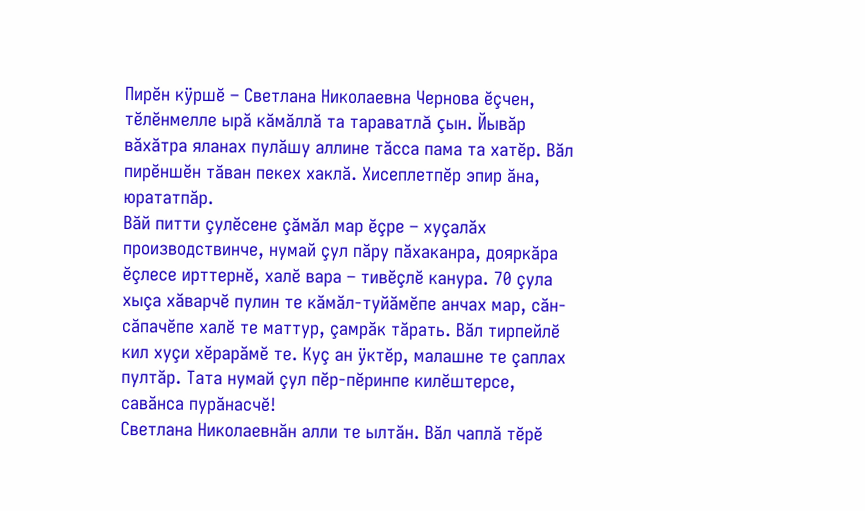Пирĕн кÿршĕ – Светлана Николаевна Чернова ĕçчен, тĕлĕнмелле ырă кăмăллă та тараватлă çын. Йывăр вăхăтра яланах пулăшу аллине тăсса пама та хатĕр. Вăл пирĕншĕн тăван пекех хаклă. Хисеплетпĕр эпир ăна, юрататпăр.
Вăй питти çулĕсене çăмăл мар ĕçре – хуçалăх производствинче, нумай çул пăру пăхаканра, дояркăра ĕçлесе ирттернĕ, халĕ вара – тивĕçлĕ канура. 70 çула хыçа хăварчĕ пулин те кăмăл-туйăмĕпе анчах мар, сăн-сăпачĕпе халĕ те маттур, çамрăк тăрать. Вăл тирпейлĕ кил хуçи хĕрарăмĕ те. Куç ан ÿктĕр, малашне те çаплах пултăр. Тата нумай çул пĕр-пĕринпе килĕштерсе, савăнса пурăнасчĕ!
Светлана Николаевнăн алли те ылтăн. Вăл чаплă тĕрĕ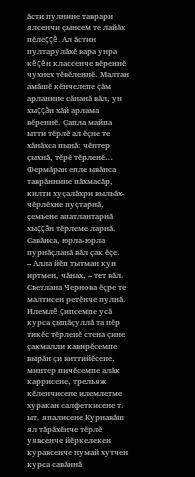ăсти пулнине таврари ялсенчи çынсем те лайăх пĕлеççĕ. Ал ăстин пултарулăхĕ вара унра кĕçĕн классенче вĕреннĕ чухнех тĕвĕленнĕ. Малтан амăшĕ кĕнчелепе çăм арланине сăнанă вăл, ун хыççăн хăй арлама вĕреннĕ. Çапла майпа ытти тĕрлĕ ал ĕçне те хăнăхса пынă: чĕнтер çыхнă, тĕрĕ тĕрленĕ… Фермăран епле ывăнса таврăннине пăхмасăр, килти хуçалăхри выльăх-чĕрлĕхне пуçтарнă, çемьене апатлантарнă хыççăн тĕрлеме ларнă. Савăнса, юрла-юрла пурнăçланă вăл çак ĕçе.
– Алла йĕп тытман кун иртмен, чăнах, – тет вăл.
Светлана Чернова ĕçре те малтисен ретĕнче пулнă. Илемлĕ çипсемпе усă курса çыпăçуллă та пĕр тикĕс тĕрленĕ стена çине çакмалли кавирĕсемпе вырăн çи виттийĕсене, минтер пичĕсемпе алăк каррисене, трельяж кĕленчисене илемлетме хуракан салфеткисене т. ыт. япалисене Курнавăш ял тăрăхĕнче тĕрлĕ уявсенче йĕркелекен куравсенче нумай хутчен курса савăннă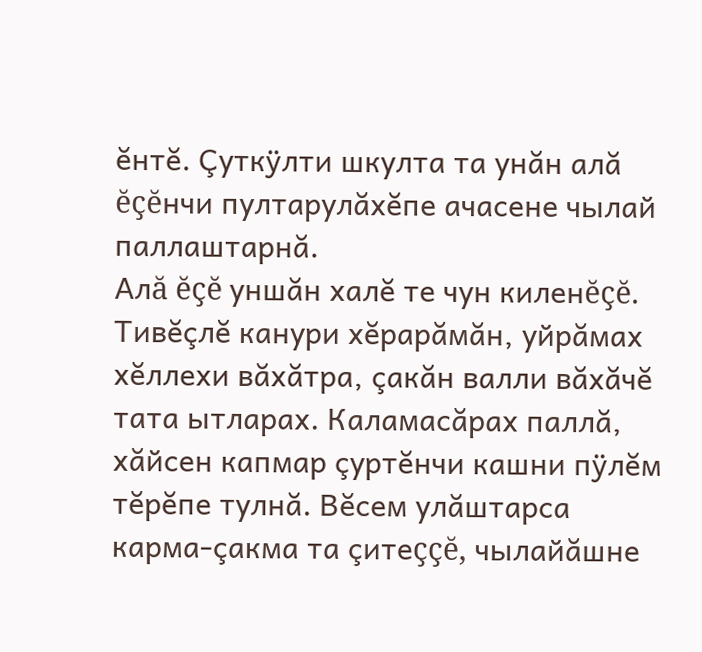ĕнтĕ. Çуткÿлти шкулта та унăн алă ĕçĕнчи пултарулăхĕпе ачасене чылай паллаштарнă.
Алă ĕçĕ уншăн халĕ те чун киленĕçĕ. Тивĕçлĕ канури хĕрарăмăн, уйрăмах хĕллехи вăхăтра, çакăн валли вăхăчĕ тата ытларах. Каламасăрах паллă, хăйсен капмар çуртĕнчи кашни пÿлĕм тĕрĕпе тулнă. Вĕсем улăштарса карма-çакма та çитеççĕ, чылайăшне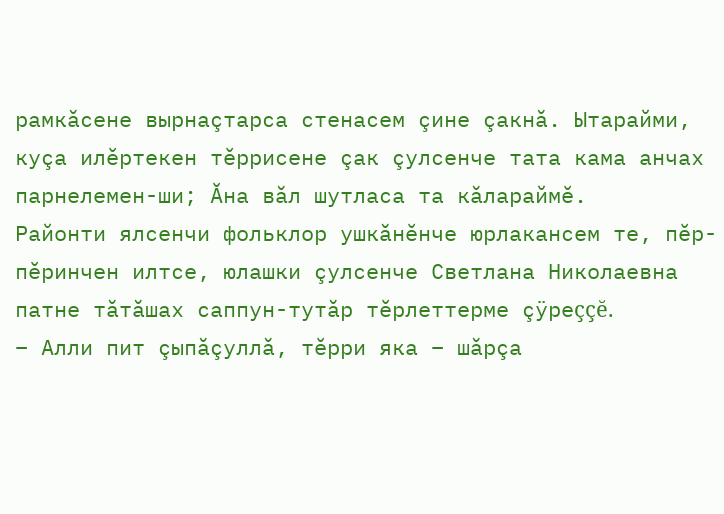рамкăсене вырнаçтарса стенасем çине çакнă. Ытарайми, куçа илĕртекен тĕррисене çак çулсенче тата кама анчах парнелемен-ши; Ăна вăл шутласа та кăлараймĕ.
Районти ялсенчи фольклор ушкăнĕнче юрлакансем те, пĕр-пĕринчен илтсе, юлашки çулсенче Светлана Николаевна патне тăтăшах саппун-тутăр тĕрлеттерме çÿреççĕ.
– Алли пит çыпăçуллă, тĕрри яка – шăрçа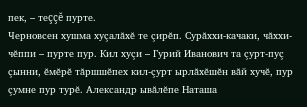пек, – теççĕ пурте.
Черновсен хушма хуçалăхĕ те çирĕп. Сурăххи-качаки, чăххи-чĕппи – пурте пур. Кил хуçи – Гурий Иванович та çурт-пуç çынни, ĕмĕрĕ тăршшĕпех кил-çурт ырлăхĕшĕн вăй хучĕ, пур çумне пур турĕ. Александр ывăлĕпе Наташа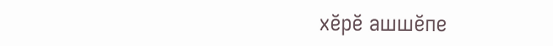хĕрĕ ашшĕпе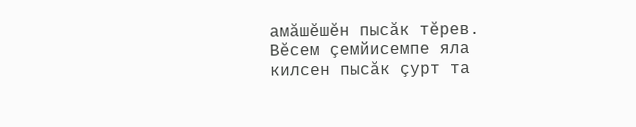амăшĕшĕн пысăк тĕрев. Вĕсем çемйисемпе яла килсен пысăк çурт та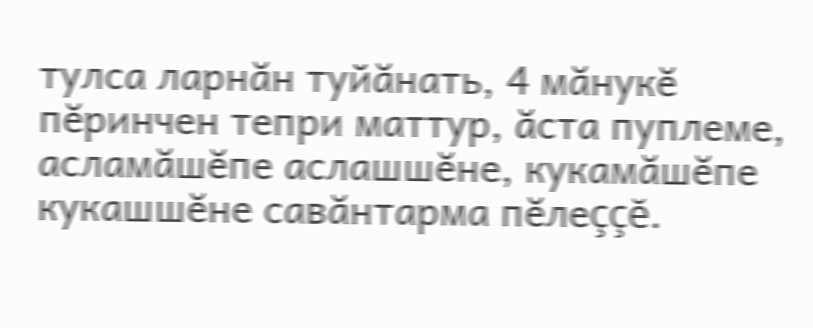тулса ларнăн туйăнать, 4 мăнукĕ пĕринчен тепри маттур, ăста пуплеме, асламăшĕпе аслашшĕне, кукамăшĕпе кукашшĕне савăнтарма пĕлеççĕ.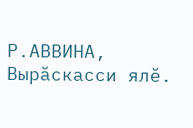Р.АВВИНА,
Вырăскасси ялĕ.